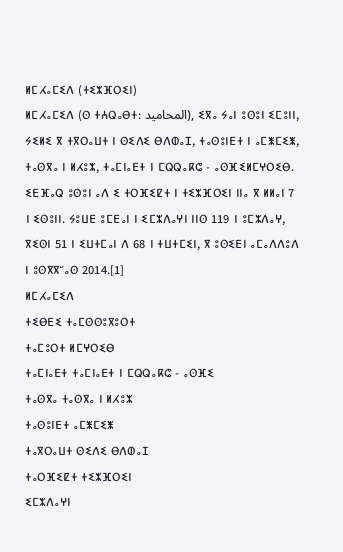ⵍⵎⵃⴰⵎⵉⴷ (ⵜⵉⵣⴼⵔⵉⵏ)
ⵍⵎⵃⴰⵎⵉⴷ (ⵙ ⵜⵄⵕⴰⴱⵜ: المحاميد), ⵉⴳⴰ ⵢⴰⵏ ⵓⵙⵓⵏ ⵉⵎⵓⵏⵏ, ⵢⵉⵍⵉ ⴳ ⵜⴳⵔⴰⵡⵜ ⵏ ⵙⵉⴷⵉ ⴱⴷⵀⴰⵊ, ⵜⴰⵙⵓⵏⴹⵜ ⵏ ⴰⵎⵥⵎⵉⵥ, ⵜⴰⵙⴳⴰ ⵏ ⵍⵃⵓⵣ, ⵜⴰⵎⵏⴰⴹⵜ ⵏ ⵎⵕⵕⴰⴽⵛ - ⴰⵙⴼⵉⵍⵎⵖⵔⵉⴱ. ⵉⴹⴼⴰⵕ ⵓⵙⵓⵏ ⴰⴷ ⵉ ⵜⵔⴼⵉⵇⵜ ⵏ ⵜⵉⵣⴼⵔⵉⵏ ⵏⵏⴰ ⴳ ⵍⵍⴰⵏ 7 ⵏ ⵉⵙⵓⵏⵏ. ⵢⵓⵡⴹ ⵓⵎⴹⴰⵏ ⵏ ⵉⵎⵣⴷⴰⵖⵏ ⵏⵏⵙ 119 ⵏ ⵓⵎⵣⴷⴰⵖ, ⴳⵉⵙⵏ 51 ⵏ ⵉⵡⵜⵎⴰⵏ ⴷ 68 ⵏ ⵜⵡⵜⵎⵉⵏ, ⴳ ⵓⵙⵉⴹⵏ ⴰⵎⴰⴷⴷⵓⴷ ⵏ ⵓⵙⴳⴳⵯⴰⵙ 2014.[1]
ⵍⵎⵃⴰⵎⵉⴷ
ⵜⵉⴱⴹⵉ ⵜⴰⵎⵙⵙⵓⴳⵓⵔⵜ
ⵜⴰⵎⵓⵔⵜ ⵍⵎⵖⵔⵉⴱ
ⵜⴰⵎⵏⴰⴹⵜ ⵜⴰⵎⵏⴰⴹⵜ ⵏ ⵎⵕⵕⴰⴽⵛ - ⴰⵙⴼⵉ
ⵜⴰⵙⴳⴰ ⵜⴰⵙⴳⴰ ⵏ ⵍⵃⵓⵣ
ⵜⴰⵙⵓⵏⴹⵜ ⴰⵎⵥⵎⵉⵥ
ⵜⴰⴳⵔⴰⵡⵜ ⵙⵉⴷⵉ ⴱⴷⵀⴰⵊ
ⵜⴰⵔⴼⵉⵇⵜ ⵜⵉⵣⴼⵔⵉⵏ
ⵉⵎⵣⴷⴰⵖⵏ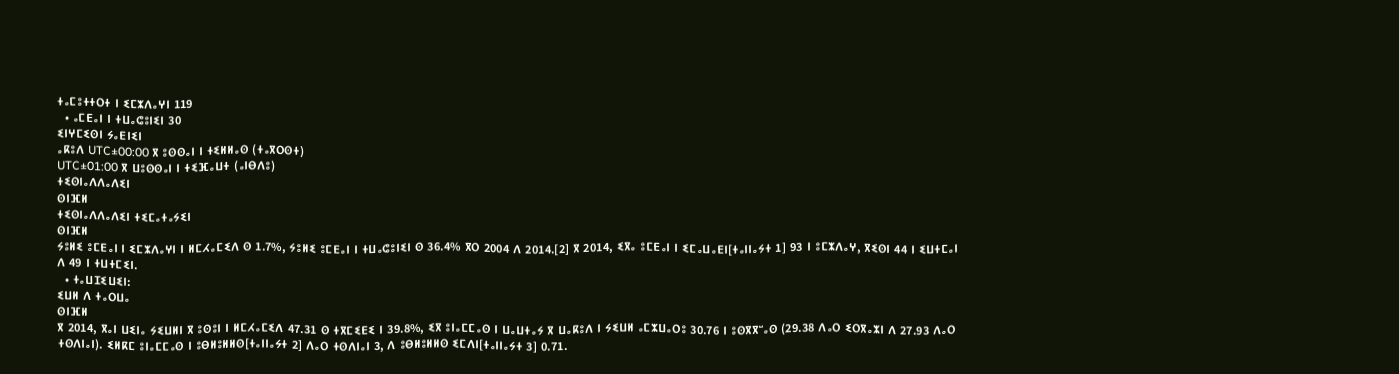ⵜⴰⵎⵓⵜⵜⵔⵜ ⵏ ⵉⵎⵣⴷⴰⵖⵏ 119
  • ⴰⵎⴹⴰⵏ ⵏ ⵜⵡⴰⵛⵓⵏⵉⵏ 30
ⵉⵏⵖⵎⵉⵙⵏ ⵢⴰⴹⵏⵉⵏ
ⴰⴽⵓⴷ UTC±00:00 ⴳ ⵓⵙⵙⴰⵏ ⵏ ⵜⵉⵍⵍⴰⵙ (ⵜⴰⴳⵔⵙⵜ)
UTC±01:00 ⴳ ⵡⵓⵙⵙⴰⵏ ⵏ ⵜⵉⴼⴰⵡⵜ (ⴰⵏⴱⴷⵓ)
ⵜⵉⵙⵏⴰⴷⴷⴰⴷⵉⵏ
ⵙⵏⴼⵍ
ⵜⵉⵙⵏⴰⴷⴷⴰⴷⵉⵏ ⵜⵉⵎⴰⵜⴰⵢⵉⵏ
ⵙⵏⴼⵍ
ⵢⵓⵍⵉ ⵓⵎⴹⴰⵏ ⵏ ⵉⵎⵣⴷⴰⵖⵏ ⵏ ⵍⵎⵃⴰⵎⵉⴷ ⵙ 1.7%, ⵢⵓⵍⵉ ⵓⵎⴹⴰⵏ ⵏ ⵜⵡⴰⵛⵓⵏⵉⵏ ⵙ 36.4% ⴳⵔ 2004 ⴷ 2014.[2] ⴳ 2014, ⵉⴳⴰ ⵓⵎⴹⴰⵏ ⵏ ⵉⵎⴰⵡⴰⴹⵏ[ⵜⴰⵏⵏⴰⵢⵜ 1] 93 ⵏ ⵓⵎⵣⴷⴰⵖ, ⴳⵉⵙⵏ 44 ⵏ ⵉⵡⵜⵎⴰⵏ ⴷ 49 ⵏ ⵜⵡⵜⵎⵉⵏ.
  • ⵜⴰⵡⵊⵉⵡⵉⵏ:
ⵉⵡⵍ ⴷ ⵜⴰⵔⵡⴰ
ⵙⵏⴼⵍ
ⴳ 2014, ⴳⴰⵏ ⵡⵉⵏⴰ ⵢⵉⵡⵍⵏ ⴳ ⵓⵙⵓⵏ ⵏ ⵍⵎⵃⴰⵎⵉⴷ 47.31 ⵙ ⵜⴳⵎⵉⴹⵉ ⵏ 39.8%, ⵉⴳ ⵓⵏⴰⵎⵎⴰⵙ ⵏ ⵡⴰⵡⵜⴰⵢ ⴳ ⵡⴰⴽⵓⴷ ⵏ ⵢⵉⵡⵍ ⴰⵎⵣⵡⴰⵔⵓ 30.76 ⵏ ⵓⵙⴳⴳⵯⴰⵙ (29.38 ⴷⴰⵔ ⵉⵔⴳⴰⵣⵏ ⴷ 27.93 ⴷⴰⵔ ⵜⵙⴷⵏⴰⵏ). ⵉⵍⴽⵎ ⵓⵏⴰⵎⵎⴰⵙ ⵏ ⵓⴱⵍⵓⵍⵍⵙ[ⵜⴰⵏⵏⴰⵢⵜ 2] ⴷⴰⵔ ⵜⵙⴷⵏⴰⵏ 3, ⴷ ⵓⴱⵍⵓⵍⵍⵙ ⵉⵎⴷⵏ[ⵜⴰⵏⵏⴰⵢⵜ 3] 0.71.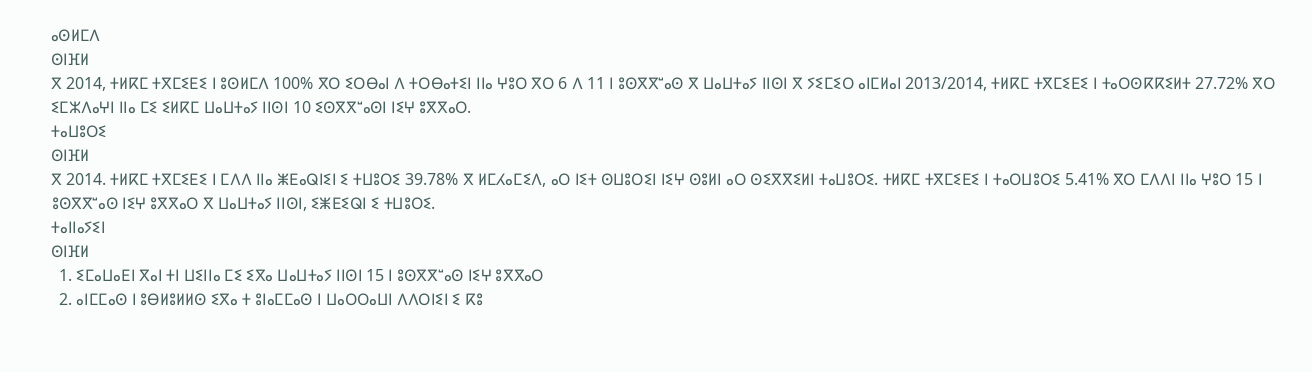ⴰⵙⵍⵎⴷ
ⵙⵏⴼⵍ
ⴳ 2014, ⵜⵍⴽⵎ ⵜⴳⵎⵉⴹⵉ ⵏ ⵓⵙⵍⵎⴷ 100% ⴳⵔ ⵉⵔⴱⴰⵏ ⴷ ⵜⵔⴱⴰⵜⵉⵏ ⵏⵏⴰ ⵖⵓⵔ ⴳⵔ 6 ⴷ 11 ⵏ ⵓⵙⴳⴳⵯⴰⵙ ⴳ ⵡⴰⵡⵜⴰⵢ ⵏⵏⵙⵏ ⴳ ⵢⵉⵎⵉⵔ ⴰⵏⵎⵍⴰⵏ 2013/2014, ⵜⵍⴽⵎ ⵜⴳⵎⵉⴹⵉ ⵏ ⵜⴰⵔⵙⴽⴽⵉⵍⵜ 27.72% ⴳⵔ ⵉⵎⵣⴷⴰⵖⵏ ⵏⵏⴰ ⵎⵉ ⵉⵍⴽⵎ ⵡⴰⵡⵜⴰⵢ ⵏⵏⵙⵏ 10 ⵉⵙⴳⴳⵯⴰⵙⵏ ⵏⵉⵖ ⵓⴳⴳⴰⵔ.
ⵜⴰⵡⵓⵔⵉ
ⵙⵏⴼⵍ
ⴳ 2014. ⵜⵍⴽⵎ ⵜⴳⵎⵉⴹⵉ ⵏ ⵎⴷⴷ ⵏⵏⴰ ⵥⴹⴰⵕⵏⵉⵏ ⵉ ⵜⵡⵓⵔⵉ 39.78% ⴳ ⵍⵎⵃⴰⵎⵉⴷ, ⴰⵔ ⵏⵉⵜ ⵙⵡⵓⵔⵉⵏ ⵏⵉⵖ ⵙⵓⵍⵏ ⴰⵔ ⵙⵉⴳⴳⵉⵍⵏ ⵜⴰⵡⵓⵔⵉ. ⵜⵍⴽⵎ ⵜⴳⵎⵉⴹⵉ ⵏ ⵜⴰⵔⵡⵓⵔⵉ 5.41% ⴳⵔ ⵎⴷⴷⵏ ⵏⵏⴰ ⵖⵓⵔ 15 ⵏ ⵓⵙⴳⴳⵯⴰⵙ ⵏⵉⵖ ⵓⴳⴳⴰⵔ ⴳ ⵡⴰⵡⵜⴰⵢ ⵏⵏⵙⵏ, ⵉⵥⴹⵉⵕⵏ ⵉ ⵜⵡⵓⵔⵉ.
ⵜⴰⵏⵏⴰⵢⵉⵏ
ⵙⵏⴼⵍ
  1. ⵉⵎⴰⵡⴰⴹⵏ ⴳⴰⵏ ⵜⵏ ⵡⵉⵏⵏⴰ ⵎⵉ ⵉⴳⴰ ⵡⴰⵡⵜⴰⵢ ⵏⵏⵙⵏ 15 ⵏ ⵓⵙⴳⴳⵯⴰⵙ ⵏⵉⵖ ⵓⴳⴳⴰⵔ
  2. ⴰⵏⵎⵎⴰⵙ ⵏ ⵓⴱⵍⵓⵍⵍⵙ ⵉⴳⴰ ⵜ ⵓⵏⴰⵎⵎⴰⵙ ⵏ ⵡⴰⵔⵔⴰⵡⵏ ⴷⴷⵔⵏⵉⵏ ⵉ ⴽⵓ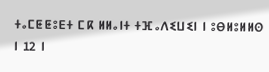ⵜⴰⵎⵟⵟⵓⴹⵜ ⵎⴽ ⵍⵍⴰⵏⵜ ⵜⴼⴰⴷⵉⵡⵉⵏ ⵏ ⵓⴱⵍⵓⵍⵍⵙ ⵏ 12 ⵏ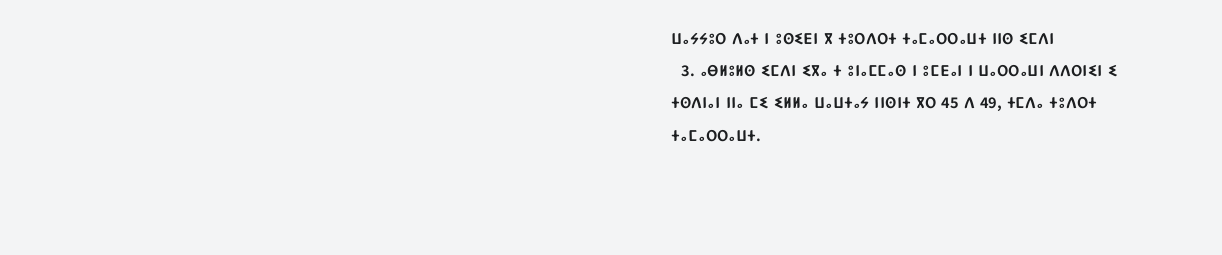ⵡⴰⵢⵢⵓⵔ ⴷⴰⵜ ⵏ ⵓⵙⵉⴹⵏ ⴳ ⵜⵓⵔⴷⵔⵜ ⵜⴰⵎⴰⵔⵔⴰⵡⵜ ⵏⵏⵙ ⵉⵎⴷⵏ
  3. ⴰⴱⵍⵓⵍⵙ ⵉⵎⴷⵏ ⵉⴳⴰ ⵜ ⵓⵏⴰⵎⵎⴰⵙ ⵏ ⵓⵎⴹⴰⵏ ⵏ ⵡⴰⵔⵔⴰⵡⵏ ⴷⴷⵔⵏⵉⵏ ⵉ ⵜⵙⴷⵏⴰⵏ ⵏⵏⴰ ⵎⵉ ⵉⵍⵍⴰ ⵡⴰⵡⵜⴰⵢ ⵏⵏⵙⵏⵜ ⴳⵔ 45 ⴷ 49, ⵜⵎⴷⴰ ⵜⵓⴷⵔⵜ ⵜⴰⵎⴰⵔⵔⴰⵡⵜ.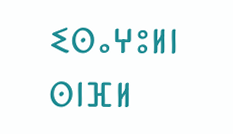ⵉⵙⴰⵖⵓⵍⵏ
ⵙⵏⴼⵍ